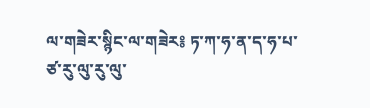ལ་གཟེར་སྙིང་ལ་གཟེར༔ ཏ་ཀ་ཧ་ན་ད་ཧ་པ་ཙ་རུ་ལུ་རུ་ལུ་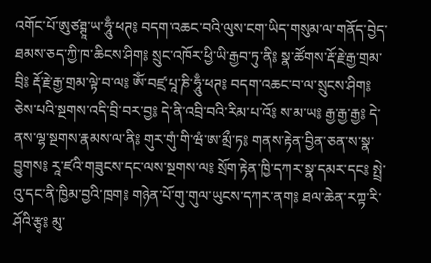འགོང་པོ་ཨུཙཊྚཱ་ཡ་ཧཱུྃ་ཕཊ༔ བདག་འཆང་བའི་ལུས་ངག་ཡིད་གསུམ་ལ་གནོད་བྱེད་ཐམས་ཅད་ཀྱི་ཁ་ཆིངས་ཤིག༔ སྲུང་འཁོར་ཕྱི་ཡི་རྒྱབ་ཏུ་ནི༔ སྣ་ཚོགས་རྡོ་རྗེ་རྒྱ་གྲམ་བྲི༔ རྡོ་རྗེ་རྒྱ་གྲམ་ལྟེ་བ་ལ༔ ཨོཾ་བཛྲ་པཱ་ཎི་ཧཱུྃ་ཕཊ༔ བདག་འཆང་བ་ལ་སྲུངས་ཤིག༔ ཅེས་པའི་སྔགས་འདི་བྲི་བར་བྱ༔ དེ་ནི་འབྲི་བའི་རིམ་པ་འོ༔ ས་མ་ཡ༔ རྒྱ་རྒྱ་རྒྱ༔ དེ་ནས་ལྷ་སྔགས་རྣམས་ལ་ནི༔ གུར་གུཾ་གི་ཝཾ་ཨ་མྲྀ་ཏ༔ གནས་རྟེན་བྱིན་ཅན་ས་སྣ་བྱུགས༔ རཱ་ཛའི་གཟུངས་དང་ལས་སྔགས་ལ༔ སྲོག་རྟེན་ཁྱི་དཀར་སྣ་དམར་དང༔ སྤྲེ་འུ་དང་ནི་ཁྱིམ་བྱའི་ཁྲག༔ གཉེན་པོ་གུ་གུལ་ཡུངས་དཀར་ནག༔ ཐལ་ཆེན་རཀྟ་རི་ཤོའི་རྩྭ༔ མུ་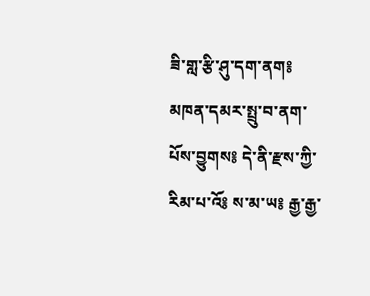ཟི་གླ་རྩི་ཤུ་དག་ནག༔ མཁན་དམར་སྤྲུ་བ་ནག་པོས་བྱུགས༔ དེ་ནི་རྫས་ཀྱི་རིམ་པ་འོ༔ ས་མ་ཡ༔ རྒྱ་རྒྱ་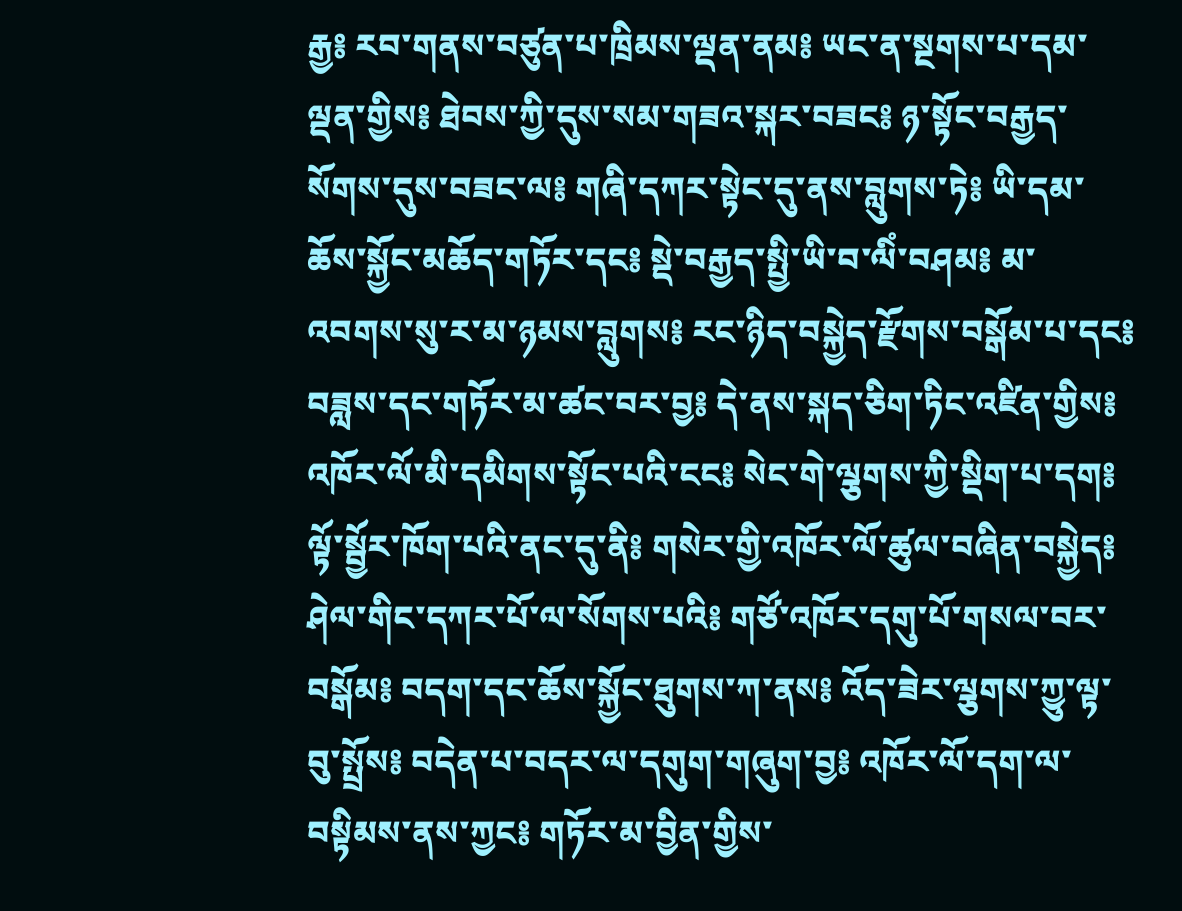རྒྱ༔ རབ་གནས་བཙུན་པ་ཁྲིམས་ལྡན་ནམ༔ ཡང་ན་སྔགས་པ་དམ་ལྡན་གྱིས༔ ཐེབས་ཀྱི་དུས་སམ་གཟའ་སྐར་བཟང༔ ཉ་སྟོང་བརྒྱད་སོགས་དུས་བཟང་ལ༔ གཞི་དཀར་སྟེང་དུ་ནས་བླུགས་ཏེ༔ ཡི་དམ་ཆོས་སྐྱོང་མཆོད་གཏོར་དང༔ སྡེ་བརྒྱད་སྤྱི་ཡི་བ་ལིཾ་བཤམ༔ མ་འབགས་སུ་ར་མ་ཉམས་བླུགས༔ རང་ཉིད་བསྐྱེད་རྫོགས་བསྒོམ་པ་དང༔ བཟླས་དང་གཏོར་མ་ཚང་བར་བྱ༔ དེ་ནས་སྐད་ཅིག་ཏིང་འཛིན་གྱིས༔ འཁོར་ལོ་མི་དམིགས་སྟོང་པའི་ངང༔ སེང་གེ་ལྕགས་ཀྱི་སྡིག་པ་དག༔ ལྟོ་སྦྱོར་ཁོག་པའི་ནང་དུ་ནི༔ གསེར་གྱི་འཁོར་ལོ་ཚུལ་བཞིན་བསྐྱེད༔ ཤེལ་གིང་དཀར་པོ་ལ་སོགས་པའི༔ གཙོ་འཁོར་དགུ་པོ་གསལ་བར་བསྒོམ༔ བདག་དང་ཆོས་སྐྱོང་ཐུགས་ཀ་ནས༔ འོད་ཟེར་ལྕགས་ཀྱུ་ལྟ་བུ་སྤྲོས༔ བདེན་པ་བདར་ལ་དགུག་གཞུག་བྱ༔ འཁོར་ལོ་དག་ལ་བསྟིམས་ནས་ཀྱང༔ གཏོར་མ་བྱིན་གྱིས་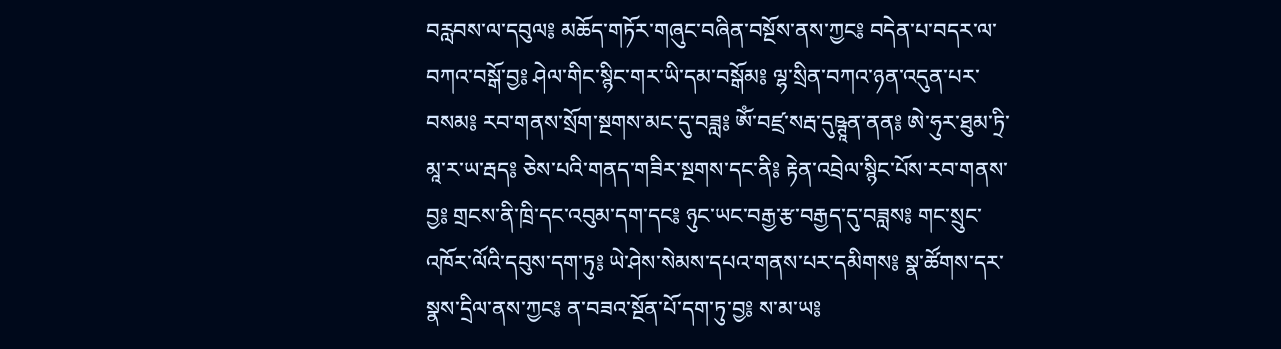བརླབས་ལ་དབུལ༔ མཆོད་གཏོར་གཞུང་བཞིན་བསྔོས་ནས་ཀྱང༔ བདེན་པ་བདར་ལ་བཀའ་བསྒོ་བྱ༔ ཤེལ་གིང་སྙིང་གར་ཡི་དམ་བསྒོམ༔ ལྷ་སྲིན་བཀའ་ཉན་འདུན་པར་བསམ༔ རབ་གནས་སྲོག་སྔགས་མང་དུ་བཟླ༔ ཨོཾ་བཛྲ་སརྦ་དུཥྚཱན་ནན༔ ཨེ་ཧུར་ཐུམ་ཏྲི་མཱ་ར་ཡ་རྦད༔ ཅེས་པའི་གནད་གཟིར་སྔགས་དང་ནི༔ རྟེན་འབྲེལ་སྙིང་པོས་རབ་གནས་བྱ༔ གྲངས་ནི་ཁྲི་དང་འབུམ་དག་དང༔ ཉུང་ཡང་བརྒྱ་རྩ་བརྒྱད་དུ་བཟླས༔ གང་སྲུང་འཁོར་ལོའི་དབུས་དག་ཏུ༔ ཡེ་ཤེས་སེམས་དཔའ་གནས་པར་དམིགས༔ སྣ་ཚོགས་དར་སྣས་དྲིལ་ནས་ཀྱང༔ ན་བཟའ་སྔོན་པོ་དག་ཏུ་བྱ༔ ས་མ་ཡ༔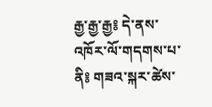རྒྱ་རྒྱ་རྒྱ༔ དེ་ནས་འཁོར་ལོ་གདགས་པ་ནི༔ གཟའ་སྐར་ཚེས་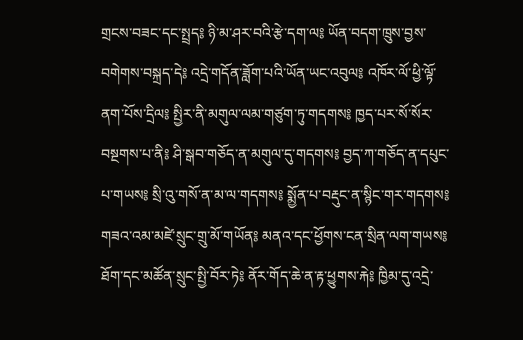གྲངས་བཟང་དང་སྤྲད༔ ཉི་མ་ཤར་བའི་རྩེ་དག་ལ༔ ཡོན་བདག་ཁྲུས་བྱས་བགེགས་བསྐྲད་དེ༔ འདྲེ་གདོན་ཟློག་པའི་ཡོན་ཡང་འབུལ༔ འཁོར་ལོ་ཕྱི་ལྟོ་ནག་པོས་དྲིལ༔ སྤྱིར་ནི་མགུལ་ལམ་གཙུག་ཏུ་གདགས༔ ཁྱད་པར་སོ་སོར་བསྔགས་པ་ནི༔ ཤི་སྒབ་གཅོད་ན་མགུལ་དུ་གདགས༔ བྱད་ཀ་གཅོད་ན་དཔུང་པ་གཡས༔ སྲི་འུ་གསོ་ན་མ་ལ་གདགས༔ སྨྱོན་པ་བརྡུང་ན་སྙིང་གར་གདགས༔ གཟའ་འམ་མཛེ་སྲུང་གྲུ་མོ་གཡོན༔ མནའ་དང་ཕྱོགས་ངན་སྲིན་ལག་གཡས༔ ཐོག་དང་མཚོན་སྲུང་སྤྱི་བོར་ཏེ༔ ནོར་གོད་ཆེ་ན་རྟ་ཕྱུགས་རྐེ༔ ཁྱིམ་དུ་འདྲེ་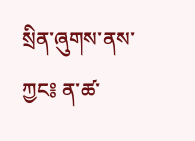སྲིན་ཞུགས་ནས་ཀྱང༔ ན་ཚ་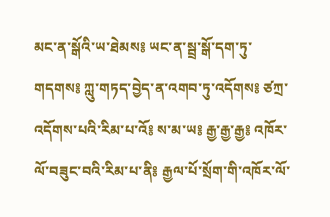མང་ན་སྒོའི་ཡ་ཐེམས༔ ཡང་ན་སྦྲ་སྒོ་དག་ཏུ་གདགས༔ ཀླུ་གཏད་བྱེད་ན་འགབ་ཏུ་འདོགས༔ ཙཀྲ་འདོགས་པའི་རིམ་པ་འོ༔ ས་མ་ཡ༔ རྒྱ་རྒྱ་རྒྱ༔ འཁོར་ལོ་བཟུང་བའི་རིམ་པ་ནི༔ རྒྱལ་པོ་སྲོག་གི་འཁོར་ལོ་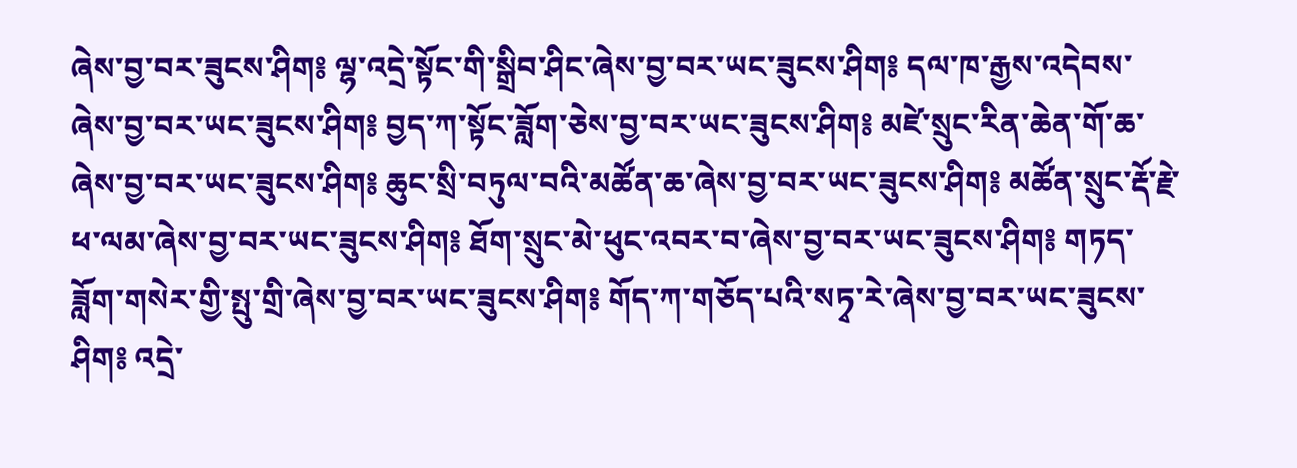ཞེས་བྱ་བར་ཟུངས་ཤིག༔ ལྷ་འདྲེ་སྟོང་གི་སྒྲིབ་ཤིང་ཞེས་བྱ་བར་ཡང་ཟུངས་ཤིག༔ དལ་ཁ་རྒྱས་འདེབས་ཞེས་བྱ་བར་ཡང་ཟུངས་ཤིག༔ བྱད་ཀ་སྟོང་ཟློག་ཅེས་བྱ་བར་ཡང་ཟུངས་ཤིག༔ མཛེ་སྲུང་རིན་ཆེན་གོ་ཆ་ཞེས་བྱ་བར་ཡང་ཟུངས་ཤིག༔ ཆུང་སྲི་བཏུལ་བའི་མཚོན་ཆ་ཞེས་བྱ་བར་ཡང་ཟུངས་ཤིག༔ མཚོན་སྲུང་རྡོ་རྗེ་ཕ་ལམ་ཞེས་བྱ་བར་ཡང་ཟུངས་ཤིག༔ ཐོག་སྲུང་མེ་ཕུང་འབར་བ་ཞེས་བྱ་བར་ཡང་ཟུངས་ཤིག༔ གཏད་ཟློག་གསེར་གྱི་སྤུ་གྲི་ཞེས་བྱ་བར་ཡང་ཟུངས་ཤིག༔ གོད་ཀ་གཅོད་པའི་སཏྭ་རེ་ཞེས་བྱ་བར་ཡང་ཟུངས་ཤིག༔ འདྲེ་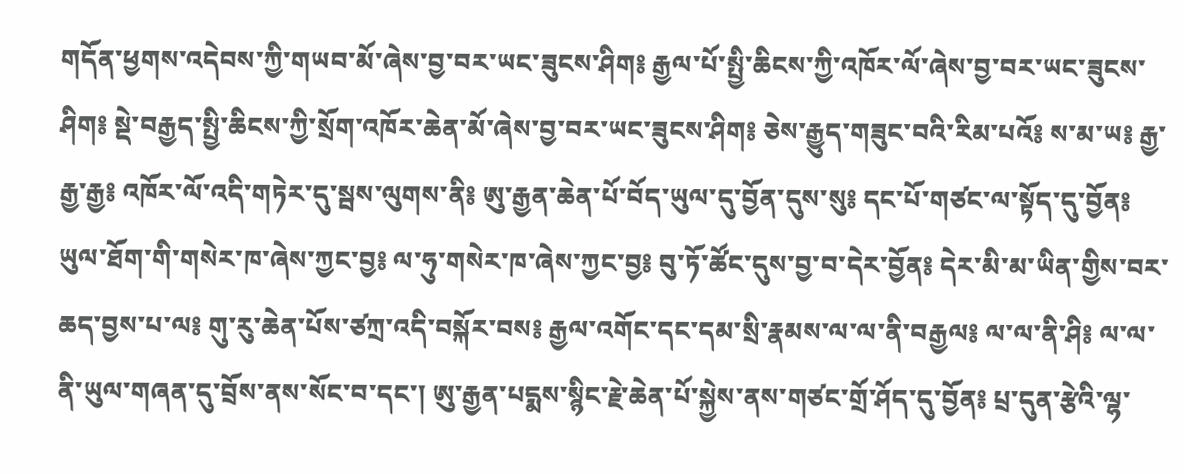གདོན་ཕྱགས་འདེབས་ཀྱི་གཡབ་མོ་ཞེས་བྱ་བར་ཡང་ཟུངས་ཤིག༔ རྒྱལ་པོ་སྤྱི་ཆིངས་ཀྱི་འཁོར་ལོ་ཞེས་བྱ་བར་ཡང་ཟུངས་ཤིག༔ སྡེ་བརྒྱད་སྤྱི་ཆིངས་ཀྱི་སྲོག་འཁོར་ཆེན་མོ་ཞེས་བྱ་བར་ཡང་ཟུངས་ཤིག༔ ཅེས་རྒྱུད་གཟུང་བའི་རིམ་པའོ༔ ས་མ་ཡ༔ རྒྱ་རྒྱ་རྒྱ༔ འཁོར་ལོ་འདི་གཏེར་དུ་སྦས་ལུགས་ནི༔ ཨུ་རྒྱན་ཆེན་པོ་བོད་ཡུལ་དུ་བྱོན་དུས་སུ༔ དང་པོ་གཙང་ལ་སྟོད་དུ་བྱོན༔ ཡུལ་ཐོག་གི་གསེར་ཁ་ཞེས་ཀྱང་བྱ༔ ལ་ཧུ་གསེར་ཁ་ཞེས་ཀྱང་བྱ༔ བུ་ཏོ་ཚོང་དུས་བྱ་བ་དེར་བྱོན༔ དེར་མི་མ་ཡིན་གྱིས་བར་ཆད་བྱས་པ་ལ༔ གུ་རུ་ཆེན་པོས་ཙཀྲ་འདི་བསྐོར་བས༔ རྒྱལ་འགོང་དང་དམ་སྲི་རྣམས་ལ་ལ་ནི་བརྒྱལ༔ ལ་ལ་ནི་ཤི༔ ལ་ལ་ནི་ཡུལ་གཞན་དུ་བྲོས་ནས་སོང་བ་དང་། ཨུ་རྒྱན་པདྨས་སྙིང་རྗེ་ཆེན་པོ་སྐྱེས་ནས་གཙང་གྲོ་ཤོད་དུ་བྱོན༔ པྲ་དུན་རྩེའི་ལྷ་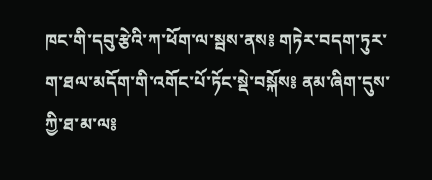ཁང་གི་དབུ་རྩེའི་ཀ་ཕོག་ལ་སྦས་ནས༔ གཏེར་བདག་ཏུར་ག་ཐལ་མདོག་གི་འགོང་པོ་ཏོང་སྡེ་བསྐོས༔ ནམ་ཞིག་དུས་ཀྱི་ཐ་མ་ལ༔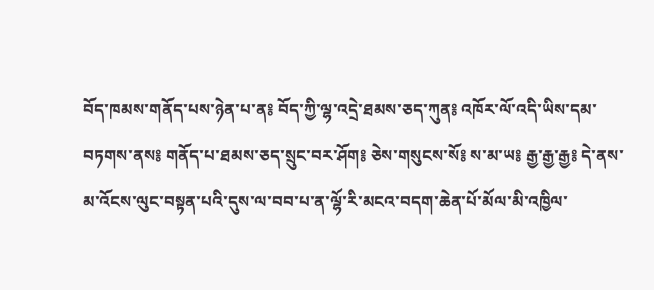བོད་ཁམས་གནོད་པས་ཉེན་པ་ན༔ བོད་ཀྱི་ལྷ་འདྲེ་ཐམས་ཅད་ཀུན༔ འཁོར་ལོ་འདི་ཡིས་དམ་བཏགས་ནས༔ གནོད་པ་ཐམས་ཅད་སྲུང་བར་ཤོག༔ ཅེས་གསུངས་སོ༔ ས་མ་ཡ༔ རྒྱ་རྒྱ་རྒྱ༔ དེ་ནས་མ་འོངས་ལུང་བསྟན་པའི་དུས་ལ་བབ་པ་ན་ལྷོ་རི་མངའ་བདག་ཆེན་པོ་མོལ་མི་འཁྱིལ་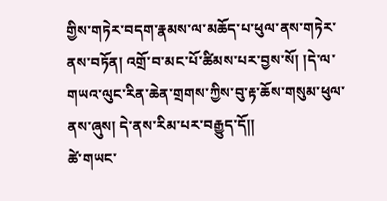གྱིས་གཏེར་བདག་རྣམས་ལ་མཆོད་པ་ཕུལ་ནས་གཏེར་ནས་བཏོན། འགྲོ་བ་མང་པོ་ཚིམས་པར་བྱས་སོ། །དེ་ལ་གཡའ་ལུང་རིན་ཆེན་གྲགས་ཀྱིས་བུ་རྟ་ཆོས་གསུམ་ཕུལ་ནས་ཞུས། དེ་ནས་རིམ་པར་བརྒྱུད་དོ།།
ཚེ་གཡང་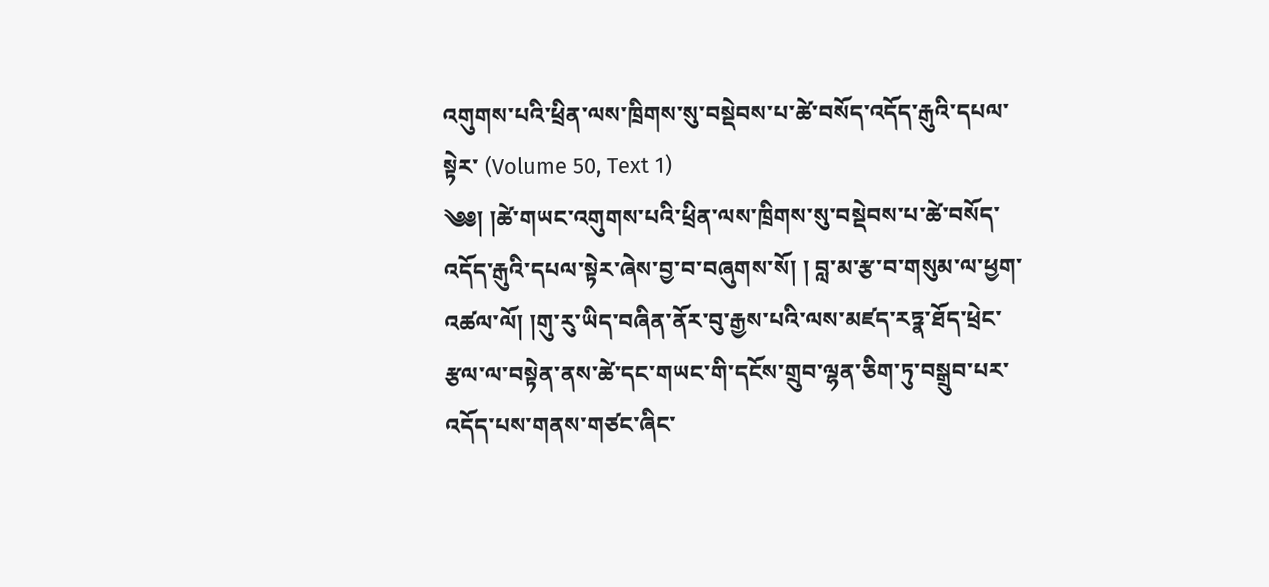འགུགས་པའི་ཕྲིན་ལས་ཁྲིགས་སུ་བསྡེབས་པ་ཚེ་བསོད་འདོད་རྒུའི་དཔལ་སྟེར་ (Volume 50, Text 1)
༄༅། །ཚེ་གཡང་འགུགས་པའི་ཕྲིན་ལས་ཁྲིགས་སུ་བསྡེབས་པ་ཚེ་བསོད་འདོད་རྒུའི་དཔལ་སྟེར་ཞེས་བྱ་བ་བཞུགས་སོ། ། བླ་མ་རྩ་བ་གསུམ་ལ་ཕྱག་འཚལ་ལོ། །གུ་རུ་ཡིད་བཞིན་ནོར་བུ་རྒྱས་པའི་ལས་མཛད་རཏྣ་ཐོད་ཕྲེང་རྩལ་ལ་བསྟེན་ནས་ཚེ་དང་གཡང་གི་དངོས་གྲུབ་ལྷན་ཅིག་ཏུ་བསྒྲུབ་པར་འདོད་པས་གནས་གཙང་ཞིང་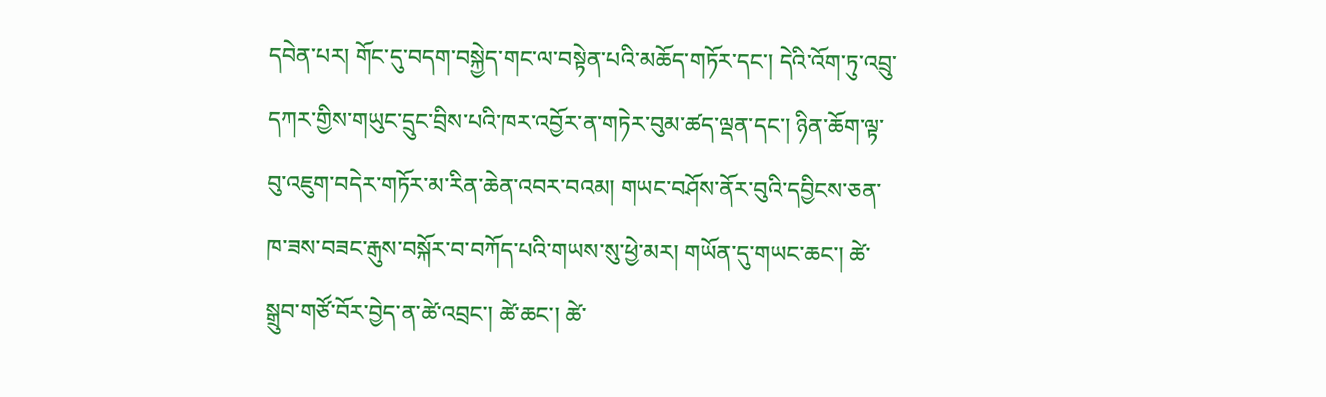དབེན་པར། གོང་དུ་བདག་བསྐྱེད་གང་ལ་བསྟེན་པའི་མཆོད་གཏོར་དང་། དེའི་འོག་ཏུ་འབྲུ་དཀར་གྱིས་གཡུང་དྲུང་བྲིས་པའི་ཁར་འབྱོར་ན་གཏེར་བུམ་ཚད་ལྡན་དང་། ཉིན་ཆོག་ལྟ་བུ་འཇུག་བདེར་གཏོར་མ་རིན་ཆེན་འབར་བའམ། གཡང་བཤོས་ནོར་བུའི་དབྱིངས་ཅན་ཁ་ཟས་བཟང་རྒུས་བསྐོར་བ་བཀོད་པའི་གཡས་སུ་ཕྱེ་མར། གཡོན་དུ་གཡང་ཆང་། ཚེ་སྒྲུབ་གཙོ་བོར་བྱེད་ན་ཚེ་འབྲང་། ཚེ་ཆང་། ཚེ་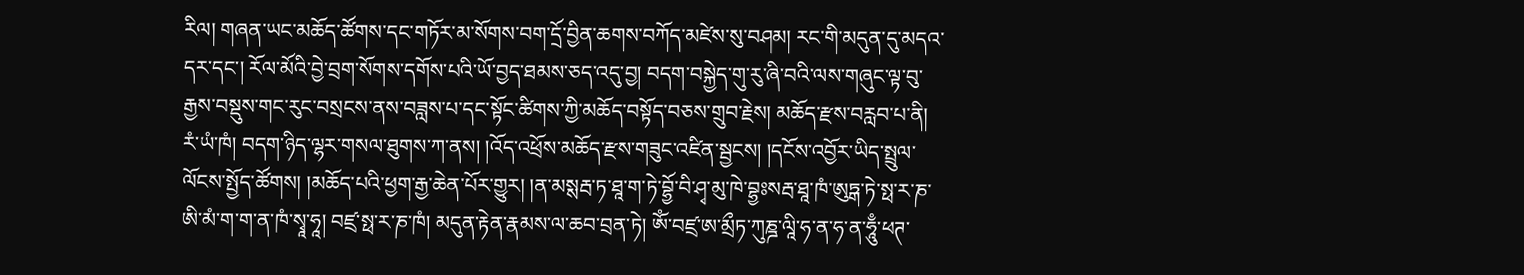རིལ། གཞན་ཡང་མཆོད་ཚོགས་དང་གཏོར་མ་སོགས་བག་དྲོ་བྱིན་ཆགས་བཀོད་མཛེས་སུ་བཤམ། རང་གི་མདུན་དུ་མདའ་དར་དང་། རོལ་མོའི་བྱེ་བྲག་སོགས་དགོས་པའི་ཡོ་བྱད་ཐམས་ཅད་འདུ་བྱ། བདག་བསྐྱེད་གུ་རུ་ཞི་བའི་ལས་གཞུང་ལྟ་བུ་རྒྱས་བསྡུས་གང་རུང་བསྲངས་ནས་བཟླས་པ་དང་སྟོང་ཚིགས་ཀྱི་མཆོད་བསྟོད་བཅས་གྲུབ་རྗེས། མཆོད་རྫས་བརླབ་པ་ནི། རཾ་ཡཾ་ཁཾ། བདག་ཉིད་ལྷར་གསལ་ཐུགས་ཀ་ནས། །འོད་འཕྲོས་མཆོད་རྫས་གཟུང་འཛིན་སྦྱངས། །དངོས་འབྱོར་ཡིད་སྤྲུལ་ལོངས་སྤྱོད་ཚོགས། །མཆོད་པའི་ཕྱག་རྒྱ་ཆེན་པོར་གྱུར། །ན་མསྶརྦ་ཏ་ཐཱ་ག་ཏེ་བྷྱོ་བི་ཤྭ་མུ་ཁེ་བྷྱཿསརྦ་ཐཱ་ཁཾ་ཨུཏྒ་ཏེ་སྥ་ར་ཎ་ཨི་མཾ་ག་ག་ན་ཁཾ་སྭཱ་ཧཱ། བཛྲ་སྥ་ར་ཎ་ཁཾ། མདུན་རྟེན་རྣམས་ལ་ཆབ་བྲན་ཏེ། ཨོཾ་བཛྲ་ཨ་མྲྀཏ་ཀུཎྜ་ལཱི་ཧ་ན་ཧ་ན་ཧཱུྃ་ཕཊ་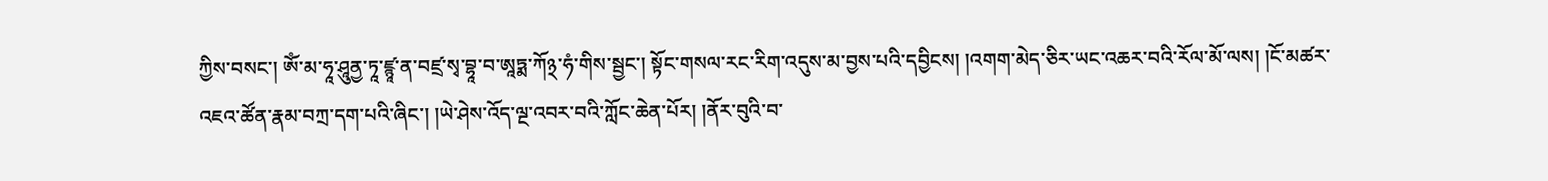ཀྱིས་བསང་། ཨོཾ་མ་ཧཱ་ཤཱུནྱ་ཏཱ་ཛྙཱ་ན་བཛྲ་སྭ་བྷཱ་བ་ཨཱཏྨ་ཀོ྅་ཧཾ་གིས་སྦྱང་། སྟོང་གསལ་རང་རིག་འདུས་མ་བྱས་པའི་དབྱིངས། །འགག་མེད་ཅིར་ཡང་འཆར་བའི་རོལ་མོ་ལས། །ངོ་མཚར་འཇའ་ཚོན་རྣམ་བཀྲ་དག་པའི་ཞིང་། །ཡེ་ཤེས་འོད་ལྔ་འབར་བའི་ཀློང་ཆེན་པོར། །ནོར་བུའི་བ་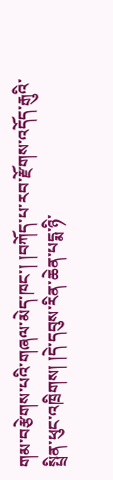གམ་བརྩེགས་པའི་གཞལ་མེད་ཁང་། །བཀོད་པ་རབ་རྫོགས་འདོད་རྒུའི་སྤྲིན་ཕུང་འཁྲིགས། །དེ་དབུས་རིན་ཆེན་པདྨ་ཉི་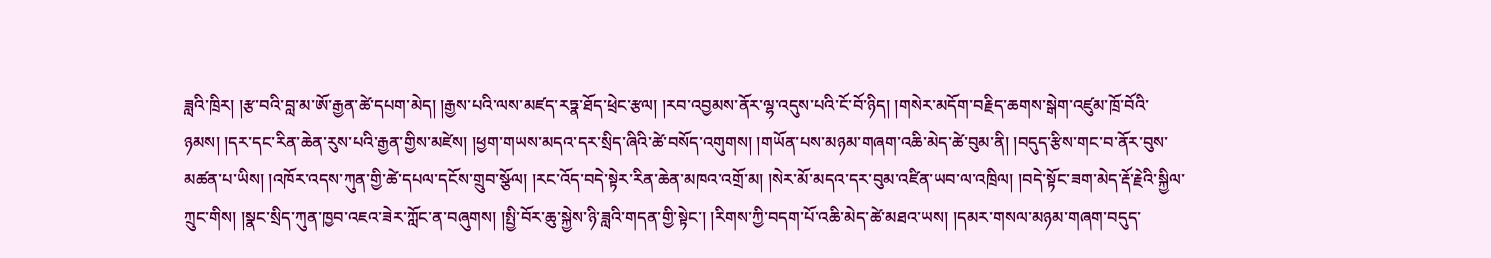ཟླའི་ཁྲིར། །རྩ་བའི་བླ་མ་ཨོ་རྒྱན་ཚེ་དཔག་མེད། །རྒྱས་པའི་ལས་མཛད་རཏྣ་ཐོད་ཕྲེང་རྩལ། །རབ་འབྱམས་ནོར་ལྷ་འདུས་པའི་ངོ་བོ་ཉིད། །གསེར་མདོག་བརྗིད་ཆགས་སྒེག་འཛུམ་ཁྲོ་བོའི་ཉམས། །དར་དང་རིན་ཆེན་རུས་པའི་རྒྱན་གྱིས་མཛེས། །ཕྱག་གཡས་མདའ་དར་སྲིད་ཞིའི་ཚེ་བསོད་འགུགས། །གཡོན་པས་མཉམ་གཞག་འཆི་མེད་ཚེ་བུམ་ནི། །བདུད་རྩིས་གང་བ་ནོར་བུས་མཚན་པ་ཡིས། །འཁོར་འདས་ཀུན་གྱི་ཚེ་དཔལ་དངོས་གྲུབ་སྩོལ། །རང་འོད་བདེ་སྟེར་རིན་ཆེན་མཁའ་འགྲོ་མ། །སེར་མོ་མདའ་དར་བུམ་འཛིན་ཡབ་ལ་འཁྲིལ། །བདེ་སྟོང་ཟག་མེད་རྡོ་རྗེའི་སྐྱིལ་ཀྲུང་གིས། །སྣང་སྲིད་ཀུན་ཁྱབ་འཇའ་ཟེར་ཀློང་ན་བཞུགས། །སྤྱི་བོར་ཆུ་སྐྱེས་ཉི་ཟླའི་གདན་གྱི་སྟེང་། །རིགས་ཀྱི་བདག་པོ་འཆི་མེད་ཚེ་མཐའ་ཡས། །དམར་གསལ་མཉམ་གཞག་བདུད་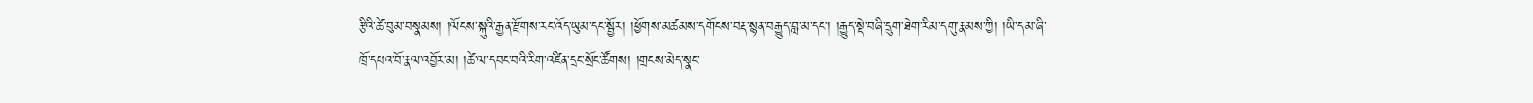རྩིའི་ཚེ་བུམ་བསྣམས། །ལོངས་སྐུའི་རྒྱན་རྫོགས་རང་འོད་ཡུམ་དང་སྦྱོར། །ཕྱོགས་མཚམས་དགོངས་བརྡ་སྙན་བརྒྱུད་བླ་མ་དང་། །རྒྱུད་སྡེ་བཞི་དྲུག་ཐེག་རིམ་དགུ་རྣམས་ཀྱི། །ཡི་དམ་ཞི་ཁྲོ་དཔའ་བོ་རྣལ་འབྱོར་མ། །ཚེ་ལ་དབང་བའི་རིག་འཛིན་དྲང་སྲོང་ཚོགས། །གྲངས་མེད་སྣང་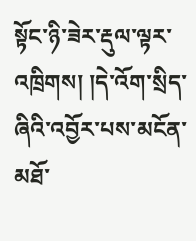སྟོང་ཉི་ཟེར་རྡུལ་ལྟར་འཁྲིགས། །དེ་འོག་སྲིད་ཞིའི་འབྱོར་པས་མངོན་མཐོ་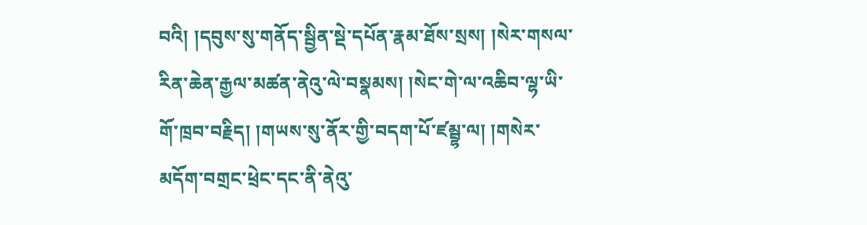བའི། །དབུས་སུ་གནོད་སྦྱིན་སྡེ་དཔོན་རྣམ་ཐོས་སྲས། །སེར་གསལ་རིན་ཆེན་རྒྱལ་མཚན་ནེའུ་ལེ་བསྣམས། །སེང་གེ་ལ་འཆིབ་ལྷ་ཡི་གོ་ཁྲབ་བརྗིད། །གཡས་སུ་ནོར་གྱི་བདག་པོ་ཛམྦྷ་ལ། །གསེར་མདོག་བགྲང་ཕྲེང་དང་ནི་ནེའུ་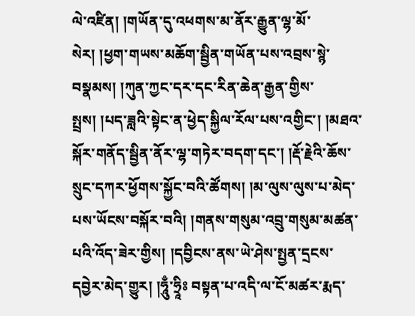ལེ་འཛིན། །གཡོན་དུ་འཕགས་མ་ནོར་རྒྱུན་ལྷ་མོ་སེར། །ཕྱག་གཡས་མཆོག་སྦྱིན་གཡོན་པས་འབྲས་སྙེ་བསྣམས། །ཀུན་ཀྱང་དར་དང་རིན་ཆེན་རྒྱན་གྱིས་སྤྲས། །པད་ཟླའི་སྟེང་ན་ཕྱེད་སྐྱིལ་རོལ་པས་འགྱིང་། །མཐའ་སྐོར་གནོད་སྦྱིན་ནོར་ལྷ་གཏེར་བདག་དང་། །རྡོ་རྗེའི་ཆོས་སྲུང་དཀར་ཕྱོགས་སྐྱོང་བའི་ཚོགས། །མ་ལུས་ལུས་པ་མེད་པས་ཡོངས་བསྐོར་བའི། །གནས་གསུམ་འབྲུ་གསུམ་མཚན་པའི་འོད་ཟེར་གྱིས། །དབྱིངས་ནས་ཡེ་ཤེས་སྤྱན་དྲངས་དབྱེར་མེད་གྱུར། །ཧཱུྃ་ཧྲཱིཿ བསྟན་པ་འདི་ལ་ངོ་མཚར་རྨད་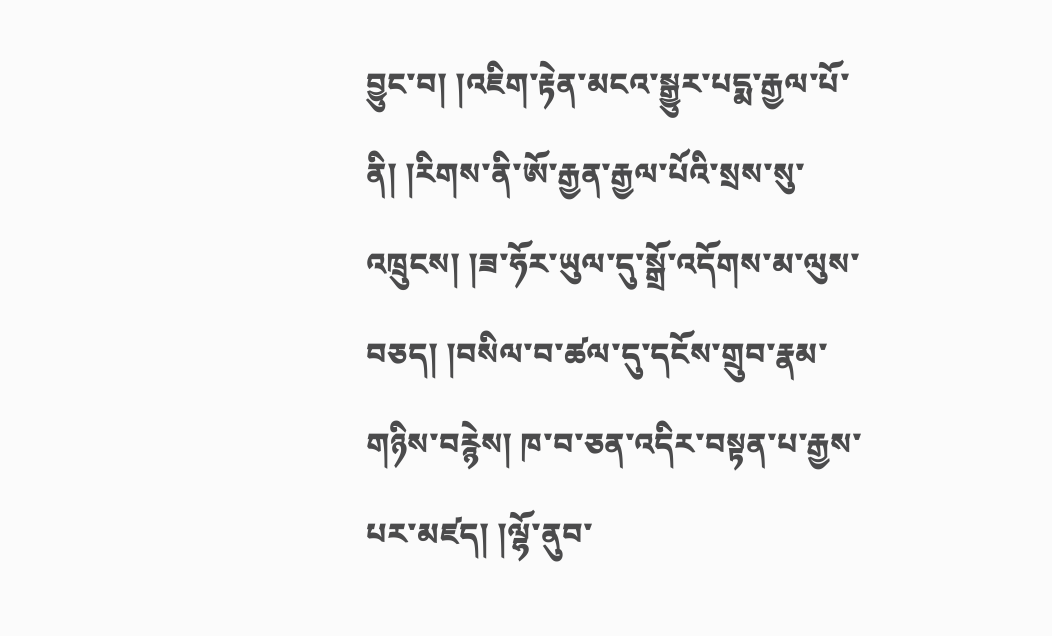བྱུང་བ། །འཇིག་རྟེན་མངའ་སྒྱུར་པདྨ་རྒྱལ་པོ་ནི། །རིགས་ནི་ཨོ་རྒྱན་རྒྱལ་པོའི་སྲས་སུ་འཁྲུངས། །ཟ་ཧོར་ཡུལ་དུ་སྒྲོ་འདོགས་མ་ལུས་བཅད། །བསིལ་བ་ཚལ་དུ་དངོས་གྲུབ་རྣམ་གཉིས་བརྙེས། ཁ་བ་ཅན་འདིར་བསྟན་པ་རྒྱས་པར་མཛད། །ལྷོ་ནུབ་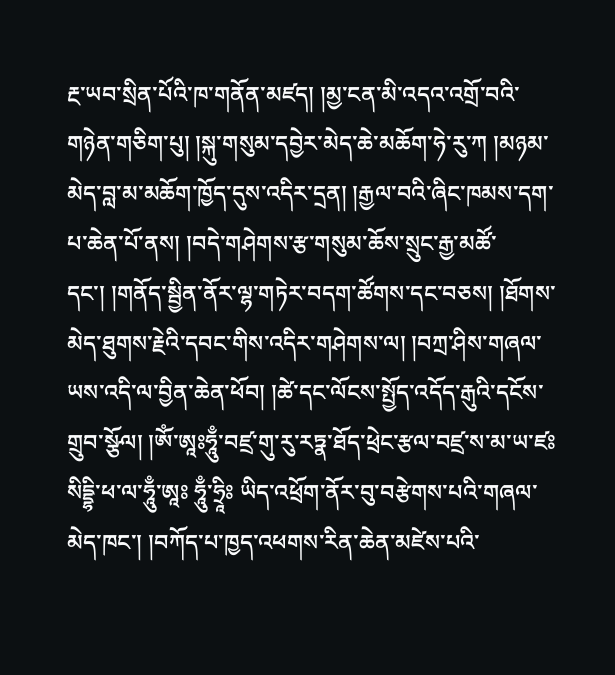རྔ་ཡབ་སྲིན་པོའི་ཁ་གནོན་མཛད། །མྱ་ངན་མི་འདའ་འགྲོ་བའི་གཉེན་གཅིག་པུ། །སྐུ་གསུམ་དབྱེར་མེད་ཆེ་མཆོག་ཧེ་རུ་ཀ །མཉམ་མེད་བླ་མ་མཆོག་ཁྱོད་དུས་འདིར་དྲན། །རྒྱལ་བའི་ཞིང་ཁམས་དག་པ་ཆེན་པོ་ནས། །བདེ་གཤེགས་རྩ་གསུམ་ཆོས་སྲུང་རྒྱ་མཚོ་དང་། །གནོད་སྦྱིན་ནོར་ལྷ་གཏེར་བདག་ཚོགས་དང་བཅས། །ཐོགས་མེད་ཐུགས་རྗེའི་དབང་གིས་འདིར་གཤེགས་ལ། །བཀྲ་ཤིས་གཞལ་ཡས་འདི་ལ་བྱིན་ཆེན་ཕོབ། །ཚེ་དང་ལོངས་སྤྱོད་འདོད་རྒུའི་དངོས་གྲུབ་སྩོལ། །ཨོཾ་ཨཱཿཧཱུྃ་བཛྲ་གུ་རུ་རཏྣ་ཐོད་ཕྲེང་རྩལ་བཛྲ་ས་མ་ཡ་ཛཿསིདྡྷི་ཕ་ལ་ཧཱུྃ་ཨཱཿ ཧཱུྃ་ཧྲཱིཿ ཡིད་འཕྲོག་ནོར་བུ་བརྩེགས་པའི་གཞལ་མེད་ཁང་། །བཀོད་པ་ཁྱད་འཕགས་རིན་ཆེན་མཛེས་པའི་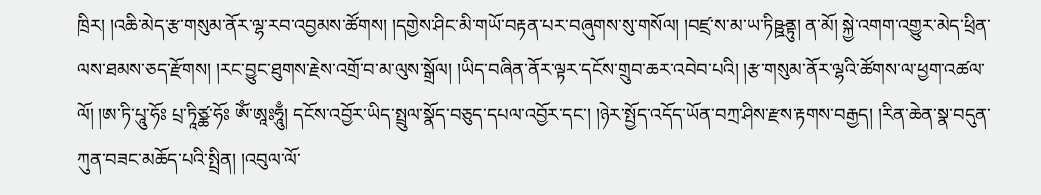ཁྲིར། །འཆི་མེད་རྩ་གསུམ་ནོར་ལྷ་རབ་འབྱམས་ཚོགས། །དགྱེས་ཤིང་མི་གཡོ་བརྟན་པར་བཞུགས་སུ་གསོལ། །བཛྲ་ས་མ་ཡ་ཏིཥྛནྟུ། ན་མོ། སྐྱེ་འགག་འགྱུར་མེད་ཕྲིན་ལས་ཐམས་ཅད་རྫོགས། །རང་བྱུང་ཐུགས་རྗེས་འགྲོ་བ་མ་ལུས་སྒྲོལ། །ཡིད་བཞིན་ནོར་ལྟར་དངོས་གྲུབ་ཆར་འབེབ་པའི། །རྩ་གསུམ་ནོར་ལྷའི་ཚོགས་ལ་ཕྱག་འཚལ་ལོ། །ཨ་ཏི་པཱུ་ཧོཿ པྲ་ཏཱིཙྪ་ཧོཿ ཨོཾ་ཨཱཿཧཱུྃ། དངོས་འབྱོར་ཡིད་སྤྲུལ་སྣོད་བཅུད་དཔལ་འབྱོར་དང་། །ཉེར་སྤྱོད་འདོད་ཡོན་བཀྲ་ཤིས་རྫས་རྟགས་བརྒྱད། །རིན་ཆེན་སྣ་བདུན་ཀུན་བཟང་མཆོད་པའི་སྤྲིན། །འབུལ་ལོ་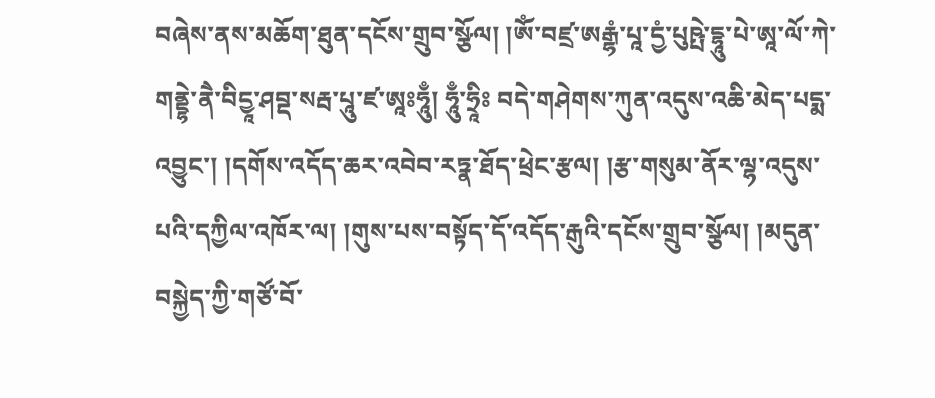བཞེས་ནས་མཆོག་ཐུན་དངོས་གྲུབ་སྩོལ། །ཨོཾ་བཛྲ་ཨརྒྷཾ་པཱ་དྱཾ་པུཥྤེ་དྷཱུ་པེ་ཨཱ་ལོ་ཀེ་གནྡྷེ་ནཻ་བིདྱཱ་ཤབྡ་སརྦ་པཱུ་ཛ་ཨཱཿཧཱུྃ། ཧཱུྃ་ཧྲཱིཿ བདེ་གཤེགས་ཀུན་འདུས་འཆི་མེད་པདྨ་འབྱུང་། །དགོས་འདོད་ཆར་འབེབ་རཏྣ་ཐོད་ཕྲེང་རྩལ། །རྩ་གསུམ་ནོར་ལྷ་འདུས་པའི་དཀྱིལ་འཁོར་ལ། །གུས་པས་བསྟོད་དོ་འདོད་རྒུའི་དངོས་གྲུབ་སྩོལ། །མདུན་བསྐྱེད་ཀྱི་གཙོ་བོ་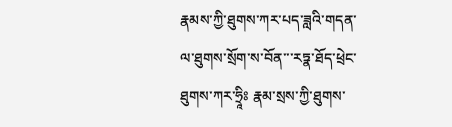རྣམས་ཀྱི་ཐུགས་ཀར་པད་ཟླའི་གདན་ལ་ཐུགས་སྲོག་ས་བོན་་་རཏྣ་ཐོད་ཕྲེང་ཐུགས་ཀར་ཧྲཱིཿ རྣམ་སྲས་ཀྱི་ཐུགས་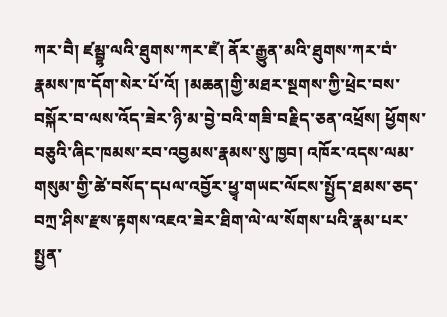ཀར་བཻ། ཛམྦྷ་ལའི་ཐུགས་ཀར་ཛཾ། ནོར་རྒྱུན་མའི་ཐུགས་ཀར་བཾ་རྣམས་ཁ་དོག་སེར་པོ་འོ། །མཆན།གྱི་མཐར་སྔགས་ཀྱི་ཕྲེང་བས་བསྐོར་བ་ལས་འོད་ཟེར་ཉི་མ་བྱེ་བའི་གཟི་བརྗིད་ཅན་འཕྲོས། ཕྱོགས་བཅུའི་ཞིང་ཁམས་རབ་འབྱམས་རྣམས་སུ་ཁྱབ། འཁོར་འདས་ལམ་གསུམ་གྱི་ཚེ་བསོད་དཔལ་འབྱོར་ཕྱྭ་གཡང་ལོངས་སྤྱོད་ཐམས་ཅད་བཀྲ་ཤིས་རྫས་རྟགས་འཇའ་ཟེར་ཐིག་ལེ་ལ་སོགས་པའི་རྣམ་པར་སྤྱན་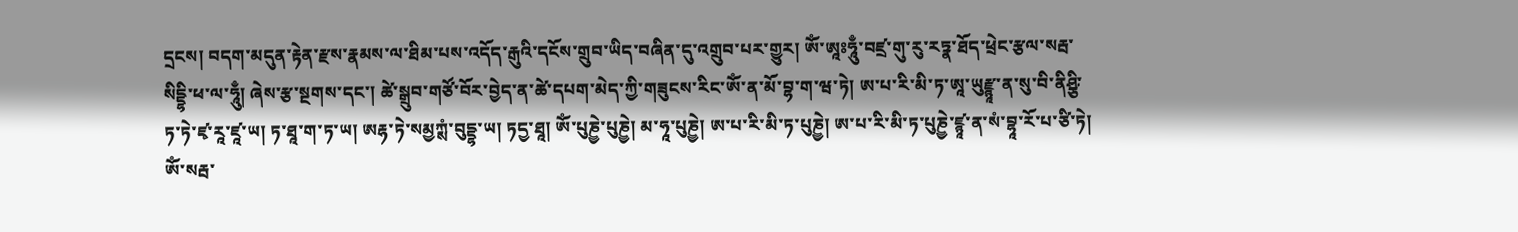དྲངས། བདག་མདུན་རྟེན་རྫས་རྣམས་ལ་ཐིམ་པས་འདོད་རྒུའི་དངོས་གྲུབ་ཡིད་བཞིན་དུ་འགྲུབ་པར་གྱུར། ཨོཾ་ཨཱཿཧཱུྃ་བཛྲ་གུ་རུ་རཏྣ་ཐོད་ཕྲེང་རྩལ་སརྦ་སིདྡྷི་ཕ་ལ་ཧཱུྃ། ཞེས་རྩ་སྔགས་དང་། ཚེ་སྒྲུབ་གཙོ་བོར་བྱེད་ན་ཚེ་དཔག་མེད་ཀྱི་གཟུངས་རིང་ཨོཾ་ན་མོ་བྷ་ག་ཝ་ཏེ། ཨ་པ་རི་མི་ཏ་ཨཱ་ཡུརྫྙཱ་ན་སུ་བི་ནིཤྩི་ཏ་ཏེ་ཛྭ་རཱ་ཛཱ་ཡ། ཏ་ཐཱ་ག་ཏ་ཡ། ཨརྷ་ཏེ་སམྱཀྶཾ་བུདྡྷ་ཡ། ཏདྱ་ཐཱ། ཨོཾ་པུཎྱེ་པུཎྱེ། མ་ཧཱ་པུཎྱེ། ཨ་པ་རི་མི་ཏ་པུཎྱེ། ཨ་པ་རི་མི་ཏ་པུཎྱེ་ཛྙཱ་ན་སཾ་བྷཱ་རོ་པ་ཙི་ཏེ། ཨོཾ་སརྦ་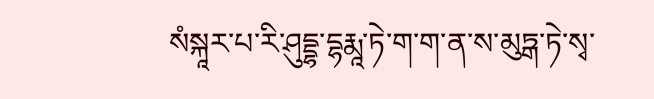སཾསྐཱར་པ་རི་ཤུདྡྷ་དྷརྨཱ་ཏེ་ག་ག་ན་ས་མུཏྒ་ཏེ་སྭ་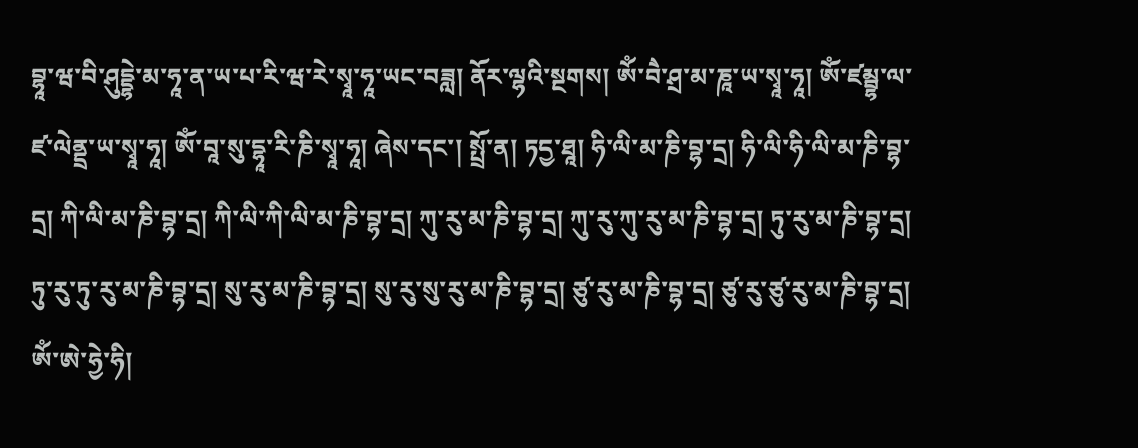བྷཱ་ཝ་བི་ཤུདྡྷེ་མ་ཧཱ་ན་ཡ་པ་རི་ཝ་རེ་སྭཱ་ཧཱ་ཡང་བཟླ། ནོར་ལྷའི་སྔགས། ཨོཾ་བཻ་ཤྲ་མ་ཎཱ་ཡ་སྭཱ་ཧཱ། ཨོཾ་ཛམྦྷ་ལ་ཛ་ལེནྡྲ་ཡ་སྭཱ་ཧཱ། ཨོཾ་བཱ་སུ་དྷཱ་རི་ཎི་སྭཱ་ཧཱ། ཞེས་དང་། སྤྲོ་ན། ཏདྱ་ཐཱ། ཧི་ལི་མ་ཎི་བྷ་དྲ། ཧི་ལི་ཧི་ལི་མ་ཎི་བྷ་དྲ། ཀི་ལི་མ་ཎི་བྷ་དྲ། ཀི་ལི་ཀི་ལི་མ་ཎི་བྷ་དྲ། ཀུ་རུ་མ་ཎི་བྷ་དྲ། ཀུ་རུ་ཀུ་རུ་མ་ཎི་བྷ་དྲ། ཏུ་རུ་མ་ཎི་བྷ་དྲ། ཏུ་རུ་ཏུ་རུ་མ་ཎི་བྷ་དྲ། སུ་རུ་མ་ཎི་བྷ་དྲ། སུ་རུ་སུ་རུ་མ་ཎི་བྷ་དྲ། ཙུ་རུ་མ་ཎི་བྷ་དྲ། ཙུ་རུ་ཙུ་རུ་མ་ཎི་བྷ་དྲ། ཨོཾ་ཨེ་ཧྱེ་ཧི།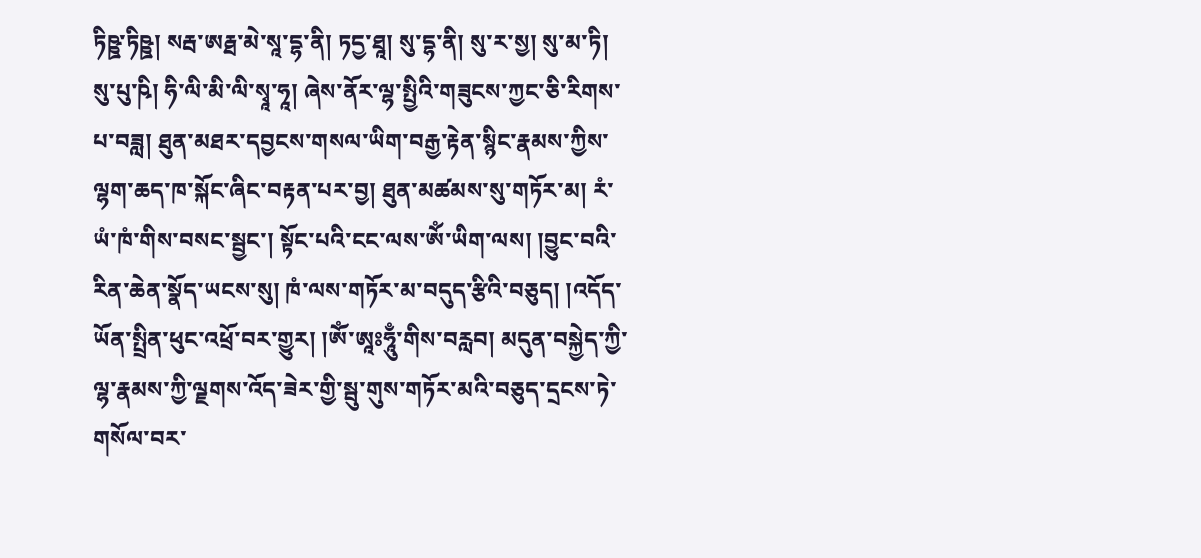ཏིཥྛ་ཏིཥྛ། སརྦ་ཨརྠ་མེ་སཱ་དྷ་ནི། ཏདྱ་ཐཱ། སུ་དྷ་ནི། སུ་ར་སྱ། སུ་མ་ཏི། སུ་པུ་ཥི། ཧི་ལི་མི་ལི་སྭཱ་ཧཱ། ཞེས་ནོར་ལྷ་སྤྱིའི་གཟུངས་ཀྱང་ཅི་རིགས་པ་བཟླ། ཐུན་མཐར་དབྱངས་གསལ་ཡིག་བརྒྱ་རྟེན་སྙིང་རྣམས་ཀྱིས་ལྷག་ཆད་ཁ་སྐོང་ཞིང་བརྟན་པར་བྱ། ཐུན་མཚམས་སུ་གཏོར་མ། རཾ་ཡཾ་ཁཾ་གིས་བསང་སྦྱང་། སྟོང་པའི་ངང་ལས་ཨོཾ་ཡིག་ལས། །བྱུང་བའི་རིན་ཆེན་སྣོད་ཡངས་སུ། ཁཾ་ལས་གཏོར་མ་བདུད་རྩིའི་བཅུད། །འདོད་ཡོན་སྤྲིན་ཕུང་འཕྲོ་བར་གྱུར། །ཨོཾ་ཨཱཿཧཱུྃ་གིས་བརླབ། མདུན་བསྐྱེད་ཀྱི་ལྷ་རྣམས་ཀྱི་ལྗགས་འོད་ཟེར་གྱི་སྦུ་གུས་གཏོར་མའི་བཅུད་དྲངས་ཏེ་གསོལ་བར་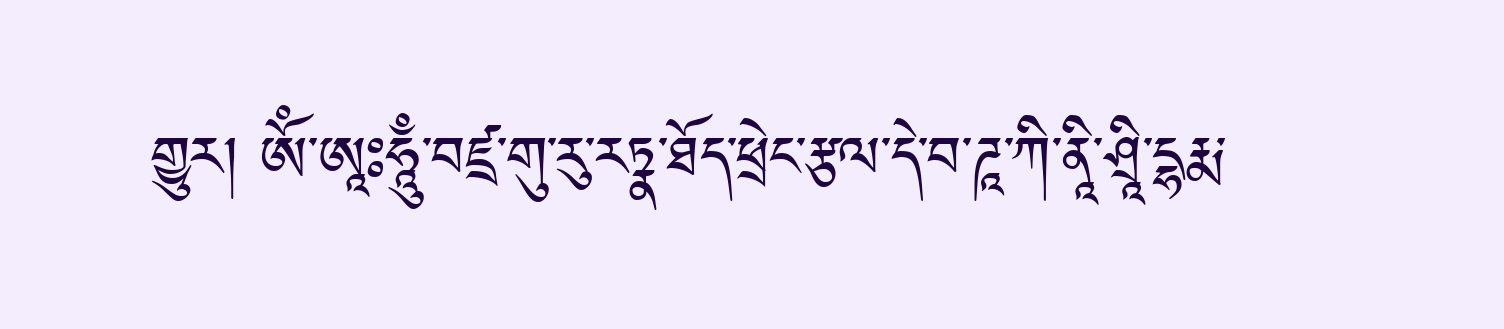གྱུར། ཨོཾ་ཨཱཿཧཱུྃ་བཛྲ་གུ་རུ་རཏྣ་ཐོད་ཕྲེང་རྩལ་དེ་བ་ཌཱ་ཀི་ནཱི་ཤྲཱི་དྷརྨ་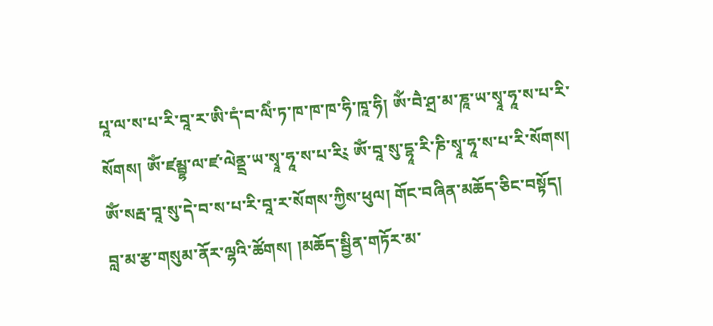པཱ་ལ་ས་པ་རི་བཱ་ར་ཨི་དཾ་བ་ལིཾ་ཏ་ཁ་ཁ་ཁ་ཧི་ཁཱ་ཧི། ཨོཾ་བཻ་ཤྲ་མ་ཎཱ་ཡ་སྭཱ་ཧཱ་ས་པ་རི་སོགས། ཨོཾ་ཛམྦྷ་ལ་ཛ་ལེནྡྲ་ཡ་སྭཱ་ཧཱ་ས་པ་རི༴ ཨོཾ་བཱ་སུ་དྷཱ་རི་ཎི་སྭཱ་ཧཱ་ས་པ་རི་སོགས། ཨོཾ་སརྦ་བཱ་སུ་དེ་བ་ས་པ་རི་བཱ་ར་སོགས་ཀྱིས་ཕུལ། གོང་བཞིན་མཆོད་ཅིང་བསྟོད། བླ་མ་རྩ་གསུམ་ནོར་ལྷའི་ཚོགས། །མཆོད་སྦྱིན་གཏོར་མ་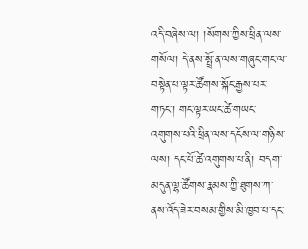འདི་བཞེས་ལ། །སོགས་ཀྱིས་ཕྲིན་ལས་གསོལ། དེ་ནས་སྤྲོ་ན་ལས་གཞུང་གང་ལ་བསྟེན་པ་ལྟར་ཚོགས་སྐོང་རྒྱས་པར་གཏང་། གང་ལྟར་ཡང་ཚེ་གཡང་འགུགས་པའི་ཕྲིན་ལས་དངོས་ལ་གཉིས་ལས། དང་པོ་ཚེ་འགུགས་པ་ནི། བདག་མདུན་ལྷ་ཚོགས་རྣམས་ཀྱི་ཐུགས་ཀ་ནས་འོད་ཟེར་བསམ་གྱིས་མི་ཁྱབ་པ་དང་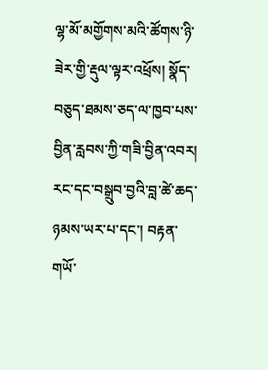ལྷ་མོ་མགྱོགས་མའི་ཚོགས་ཉི་ཟེར་གྱི་རྡུལ་ལྟར་འཕྲོས། སྣོད་བཅུད་ཐམས་ཅད་ལ་ཁྱབ་པས་བྱིན་རླབས་ཀྱི་གཟི་བྱིན་འབར། རང་དང་བསྒྲུབ་བྱའི་བླ་ཚེ་ཆད་ཉམས་ཡར་པ་དང་། བརྟན་གཡོ་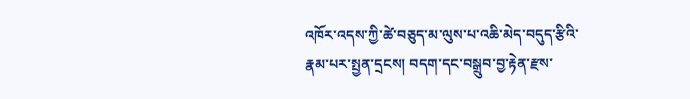འཁོར་འདས་ཀྱི་ཚེ་བཅུད་མ་ལུས་པ་འཆི་མེད་བདུད་རྩིའི་རྣམ་པར་སྤྱན་དྲངས། བདག་དང་བསྒྲུབ་བྱ་རྟེན་རྫས་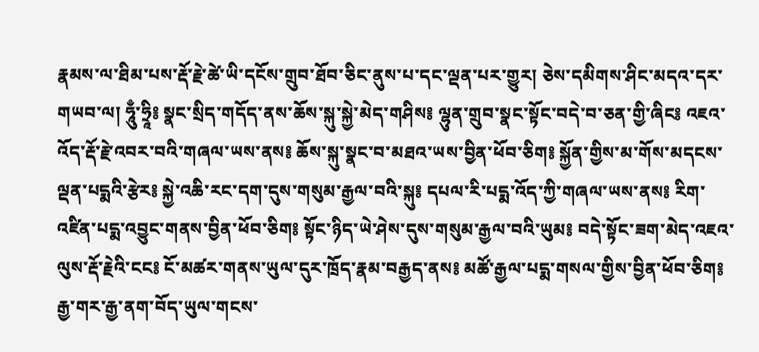རྣམས་ལ་ཐིམ་པས་རྡོ་རྗེ་ཚེ་ཡི་དངོས་གྲུབ་ཐོབ་ཅིང་ནུས་པ་དང་ལྡན་པར་གྱུར། ཅེས་དམིགས་ཤིང་མདའ་དར་གཡབ་ལ། ཧཱུྃ་ཧྲཱི༔ སྣང་སྲིད་གདོད་ནས་ཆོས་སྐུ་སྐྱེ་མེད་གཤིས༔ ལྷུན་གྲུབ་སྣང་སྟོང་བདེ་བ་ཅན་གྱི་ཞིང༔ འཇའ་འོད་རྡོ་རྗེ་འབར་བའི་གཞལ་ཡས་ནས༔ ཆོས་སྐུ་སྣང་བ་མཐའ་ཡས་བྱིན་ཕོབ་ཅིག༔ སྐྱོན་གྱིས་མ་གོས་མདངས་ལྡན་པདྨའི་རྩེར༔ སྐྱེ་འཆི་རང་དག་དུས་གསུམ་རྒྱལ་བའི་སྐུ༔ དཔལ་རི་པདྨ་འོད་ཀྱི་གཞལ་ཡས་ནས༔ རིག་འཛིན་པདྨ་འབྱུང་གནས་བྱིན་ཕོབ་ཅིག༔ སྟོང་ཉིད་ཡེ་ཤེས་དུས་གསུམ་རྒྱལ་བའི་ཡུམ༔ བདེ་སྟོང་ཟག་མེད་འཇའ་ལུས་རྡོ་རྗེའི་ངང༔ ངོ་མཚར་གནས་ཡུལ་དུར་ཁྲོད་རྣམ་བརྒྱད་ནས༔ མཚོ་རྒྱལ་པདྨ་གསལ་གྱིས་བྱིན་ཕོབ་ཅིག༔ རྒྱ་གར་རྒྱ་ནག་བོད་ཡུལ་གངས་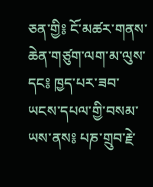ཅན་གྱི༔ ངོ་མཚར་གནས་ཆེན་གཙུག་ལག་མ་ལུས་དང༔ ཁྱད་པར་ཟབ་ཡངས་དཔལ་གྱི་བསམ་ཡས་ནས༔ པཎ་གྲུབ་རྗེ་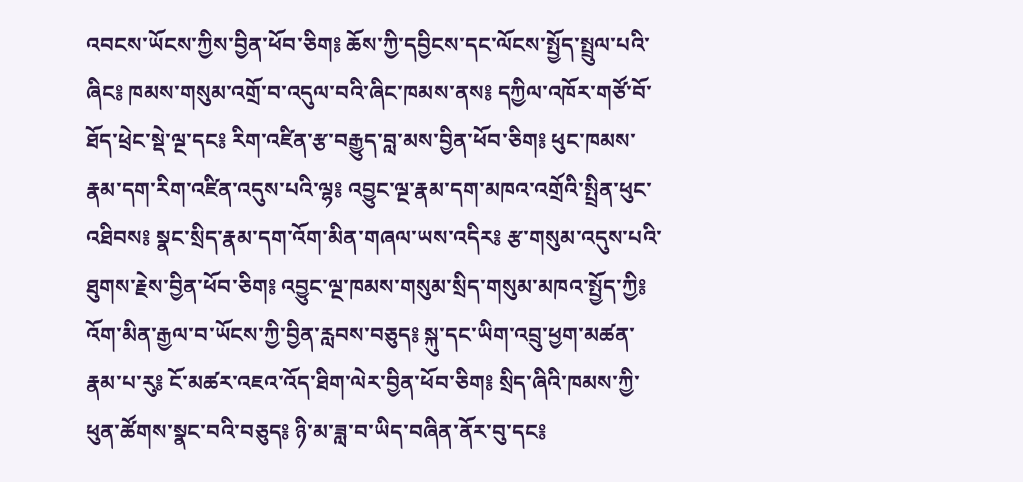འབངས་ཡོངས་ཀྱིས་བྱིན་ཕོབ་ཅིག༔ ཆོས་ཀྱི་དབྱིངས་དང་ལོངས་སྤྱོད་སྤྲུལ་པའི་ཞིང༔ ཁམས་གསུམ་འགྲོ་བ་འདུལ་བའི་ཞིང་ཁམས་ནས༔ དཀྱིལ་འཁོར་གཙོ་བོ་ཐོད་ཕྲེང་སྡེ་ལྔ་དང༔ རིག་འཛིན་རྩ་བརྒྱུད་བླ་མས་བྱིན་ཕོབ་ཅིག༔ ཕུང་ཁམས་རྣམ་དག་རིག་འཛིན་འདུས་པའི་ལྷ༔ འབྱུང་ལྔ་རྣམ་དག་མཁའ་འགྲོའི་སྤྲིན་ཕུང་འཐིབས༔ སྣང་སྲིད་རྣམ་དག་འོག་མིན་གཞལ་ཡས་འདིར༔ རྩ་གསུམ་འདུས་པའི་ཐུགས་རྗེས་བྱིན་ཕོབ་ཅིག༔ འབྱུང་ལྔ་ཁམས་གསུམ་སྲིད་གསུམ་མཁའ་སྤྱོད་ཀྱི༔ འོག་མིན་རྒྱལ་བ་ཡོངས་ཀྱི་བྱིན་རླབས་བཅུད༔ སྐུ་དང་ཡིག་འབྲུ་ཕྱག་མཚན་རྣམ་པ་རུ༔ ངོ་མཚར་འཇའ་འོད་ཐིག་ལེར་བྱིན་ཕོབ་ཅིག༔ སྲིད་ཞིའི་ཁམས་ཀྱི་ཕུན་ཚོགས་སྣང་བའི་བཅུད༔ ཉི་མ་ཟླ་བ་ཡིད་བཞིན་ནོར་བུ་དང༔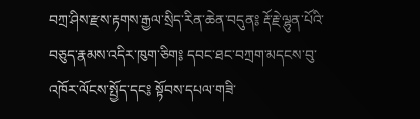བཀྲ་ཤིས་རྫས་རྟགས་རྒྱལ་སྲིད་རིན་ཆེན་བདུན༔ རྡོ་རྗེ་ལྷུན་པོའི་བཅུད་རྣམས་འདིར་ཁུག་ཅིག༔ དབང་ཐང་བཀྲག་མདངས་བུ་འཁོར་ལོངས་སྤྱོད་དང༔ སྟོབས་དཔལ་གཟི་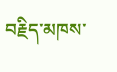བརྗིད་མཁས་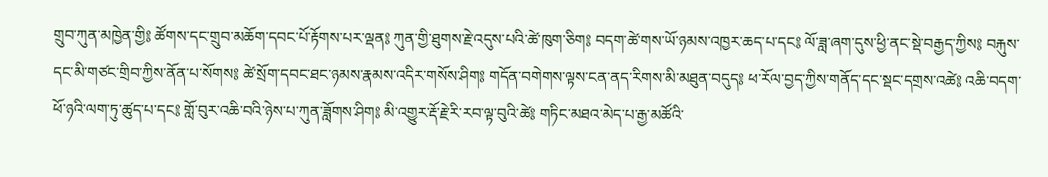གྲུབ་ཀུན་མཁྱེན་གྱི༔ ཚོགས་དང་གྲུབ་མཆོག་དབང་པོ་རྟོགས་པར་ལྡན༔ ཀུན་གྱི་ཐུགས་རྗེ་འདུས་པའི་ཚེ་ཁུག་ཅིག༔ བདག་ཚེ་གས་ཡོ་ཉམས་འཁྱར་ཆད་པ་དང༔ ལོ་ཟླ་ཞག་དུས་ཕྱི་ནང་སྡེ་བརྒྱད་ཀྱིས༔ བརྐུས་དང་མི་གཙང་གྲིབ་ཀྱིས་ནོན་པ་སོགས༔ ཚེ་སྲོག་དབང་ཐང་ཉམས་རྣམས་འདིར་གསོས་ཤིག༔ གདོན་བགེགས་ལྟས་ངན་ནད་རིགས་མི་མཐུན་བདུད༔ ཕ་རོལ་བྱད་ཀྱིས་གནོད་དང་སྡང་དགྲས་འཚེ༔ འཆི་བདག་ཕོ་ཉའི་ལག་ཏུ་ཚུད་པ་དང༔ གློ་བུར་འཆི་བའི་ཉེས་པ་ཀུན་ཟློགས་ཤིག༔ མི་འགྱུར་རྡོ་རྗེ་རི་རབ་ལྟ་བུའི་ཚེ༔ གཏིང་མཐའ་མེད་པ་རྒྱ་མཚོའི་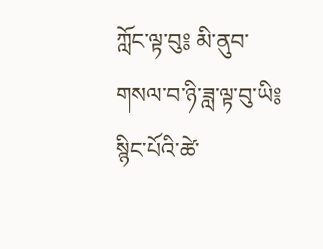ཀློང་ལྟ་བུ༔ མི་ནུབ་གསལ་བ་ཉི་ཟླ་ལྟ་བུ་ཡི༔ སྙིང་པོའི་ཚེ་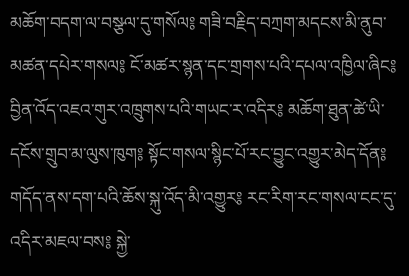མཆོག་བདག་ལ་བསྩལ་དུ་གསོལ༔ གཟི་བརྗིད་བཀྲག་མདངས་མི་ནུབ་མཚན་དཔེར་གསལ༔ ངོ་མཚར་སྙན་དང་གྲགས་པའི་དཔལ་འཁྱིལ་ཞིང༔ བྱིན་འོད་འཇའ་གུར་འཁྲུགས་པའི་གཡང་ར་འདིར༔ མཆོག་ཐུན་ཚེ་ཡི་དངོས་གྲུབ་མ་ལུས་ཁུག༔ སྟོང་གསལ་སྙིང་པོ་རང་བྱུང་འགྱུར་མེད་དོན༔ གདོད་ནས་དག་པའི་ཆོས་སྐུ་འོད་མི་འགྱུར༔ རང་རིག་རང་གསལ་ངང་དུ་འདིར་མཇལ་བས༔ སྐྱེ་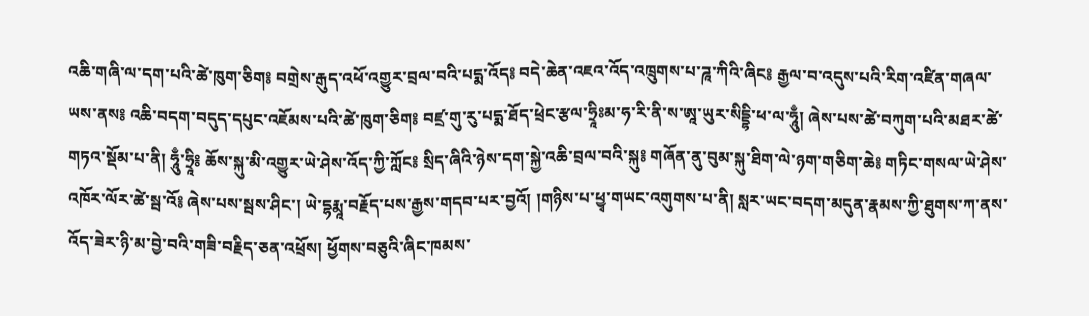འཆི་གཞི་ལ་དག་པའི་ཚེ་ཁུག་ཅིག༔ བགྲེས་རྒུད་འཕོ་འགྱུར་བྲལ་བའི་པདྨ་འོད༔ བདེ་ཆེན་འཇའ་འོད་འཁྲུགས་པ་ཌཱ་ཀིའི་ཞིང༔ རྒྱལ་བ་འདུས་པའི་རིག་འཛིན་གཞལ་ཡས་ནས༔ འཆི་བདག་བདུད་དཔུང་འཇོམས་པའི་ཚེ་ཁུག་ཅིག༔ བཛྲ་གུ་རུ་པདྨ་ཐོད་ཕྲེང་རྩལ་ཧྲཱིཿམ་ཧ་རི་ནི་ས་ཨཱ་ཡུར་སིདྡྷི་ཕ་ལ་ཧཱུྃ། ཞེས་པས་ཚེ་བཀུག་པའི་མཐར་ཚེ་གཏའ་སྡོམ་པ་ནི། ཧཱུྃ་ཧྲཱི༔ ཆོས་སྐུ་མི་འགྱུར་ཡེ་ཤེས་འོད་ཀྱི་ཀློང༔ སྲིད་ཞིའི་ཉེས་དག་སྐྱེ་འཆི་བྲལ་བའི་སྐུ༔ གཞོན་ནུ་བུམ་སྐུ་ཐིག་ལེ་ཉག་གཅིག་ཆེ༔ གཏིང་གསལ་ཡེ་ཤེས་འཁོར་ལོར་ཚེ་སྦ་འོ༔ ཞེས་པས་སྦས་ཤིང་། ཡེ་དྷརྨཱ་བརྗོད་པས་རྒྱས་གདབ་པར་བྱའོ། །གཉིས་པ་ཕྱྭ་གཡང་འགུགས་པ་ནི། སླར་ཡང་བདག་མདུན་རྣམས་ཀྱི་ཐུགས་ཀ་ནས་འོད་ཟེར་ཉི་མ་བྱེ་བའི་གཟི་བརྗིད་ཅན་འཕྲོས། ཕྱོགས་བཅུའི་ཞིང་ཁམས་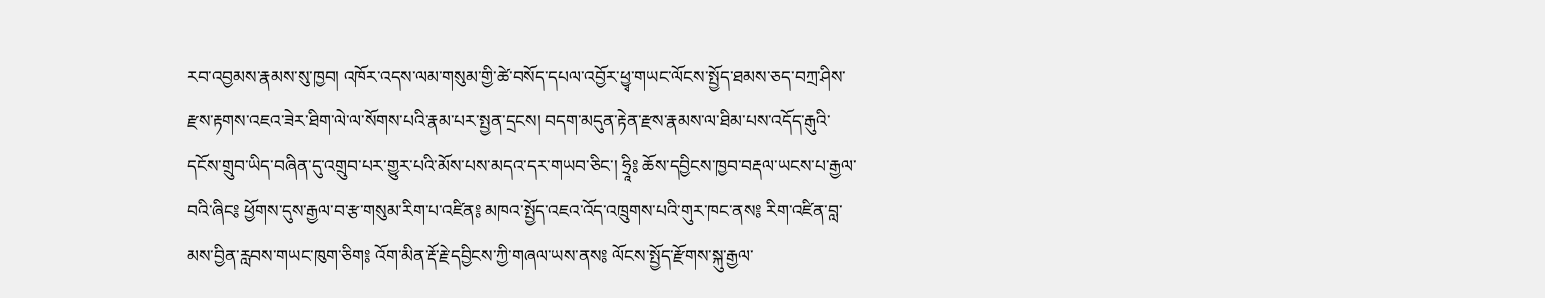རབ་འབྱམས་རྣམས་སུ་ཁྱབ། འཁོར་འདས་ལམ་གསུམ་གྱི་ཚེ་བསོད་དཔལ་འབྱོར་ཕྱྭ་གཡང་ལོངས་སྤྱོད་ཐམས་ཅད་བཀྲ་ཤིས་རྫས་རྟགས་འཇའ་ཟེར་ཐིག་ལེ་ལ་སོགས་པའི་རྣམ་པར་སྤྱན་དྲངས། བདག་མདུན་རྟེན་རྫས་རྣམས་ལ་ཐིམ་པས་འདོད་རྒུའི་དངོས་གྲུབ་ཡིད་བཞིན་དུ་འགྲུབ་པར་གྱུར་པའི་མོས་པས་མདའ་དར་གཡབ་ཅིང་། ཧྲཱི༔ ཆོས་དབྱིངས་ཁྱབ་བརྡལ་ཡངས་པ་རྒྱལ་བའི་ཞིང༔ ཕྱོགས་དུས་རྒྱལ་བ་རྩ་གསུམ་རིག་པ་འཛིན༔ མཁའ་སྤྱོད་འཇའ་འོད་འཁྲུགས་པའི་གུར་ཁང་ནས༔ རིག་འཛིན་བླ་མས་བྱིན་རླབས་གཡང་ཁུག་ཅིག༔ འོག་མིན་རྡོ་རྗེ་དབྱིངས་ཀྱི་གཞལ་ཡས་ནས༔ ལོངས་སྤྱོད་རྫོགས་སྐུ་རྒྱལ་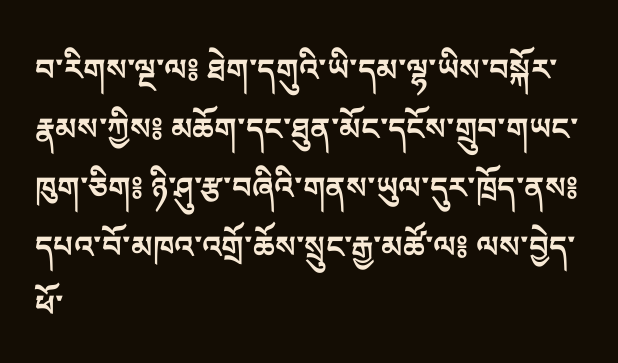བ་རིགས་ལྔ་ལ༔ ཐེག་དགུའི་ཡི་དམ་ལྷ་ཡིས་བསྐོར་རྣམས་ཀྱིས༔ མཆོག་དང་ཐུན་མོང་དངོས་གྲུབ་གཡང་ཁུག་ཅིག༔ ཉི་ཤུ་རྩ་བཞིའི་གནས་ཡུལ་དུར་ཁྲོད་ནས༔ དཔའ་བོ་མཁའ་འགྲོ་ཆོས་སྲུང་རྒྱ་མཚོ་ལ༔ ལས་བྱེད་ཕོ་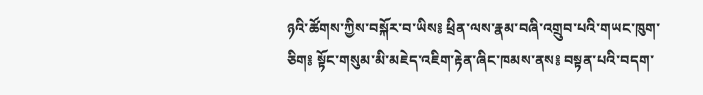ཉའི་ཚོགས་ཀྱིས་བསྐོར་བ་ཡིས༔ ཕྲིན་ལས་རྣམ་བཞི་འགྲུབ་པའི་གཡང་ཁུག་ཅིག༔ སྟོང་གསུམ་མི་མཇེད་འཇིག་རྟེན་ཞིང་ཁམས་ནས༔ བསྟན་པའི་བདག་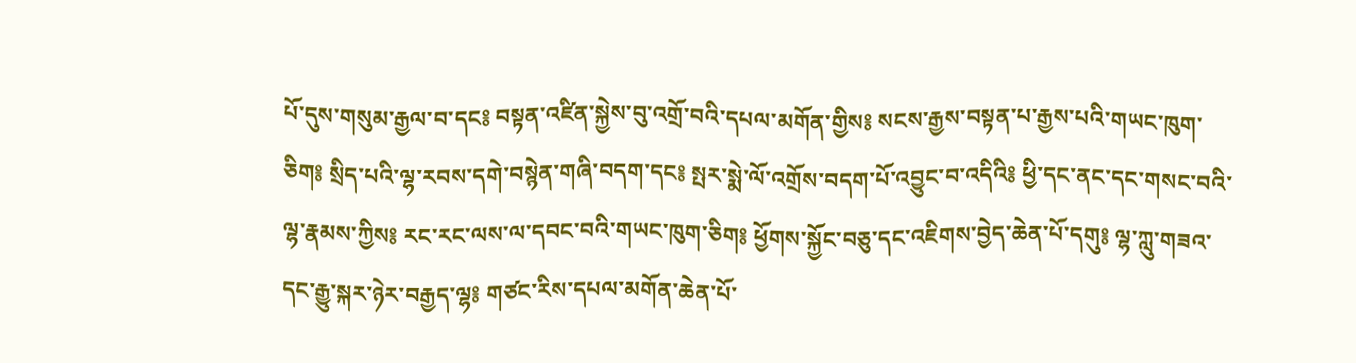པོ་དུས་གསུམ་རྒྱལ་བ་དང༔ བསྟན་འཛིན་སྐྱེས་བུ་འགྲོ་བའི་དཔལ་མགོན་གྱིས༔ སངས་རྒྱས་བསྟན་པ་རྒྱས་པའི་གཡང་ཁུག་ཅིག༔ སྲིད་པའི་ལྷ་རབས་དགེ་བསྙེན་གཞི་བདག་དང༔ སྤར་སྨེ་ལོ་འགྲོས་བདག་པོ་འབྱུང་བ་འདིའི༔ ཕྱི་དང་ནང་དང་གསང་བའི་ལྷ་རྣམས་ཀྱིས༔ རང་རང་ལས་ལ་དབང་བའི་གཡང་ཁུག་ཅིག༔ ཕྱོགས་སྐྱོང་བཅུ་དང་འཇིགས་བྱེད་ཆེན་པོ་དགུ༔ ལྷ་ཀླུ་གཟའ་དང་རྒྱུ་སྐར་ཉེར་བརྒྱད་ལྷ༔ གཙང་རིས་དཔལ་མགོན་ཆེན་པོ་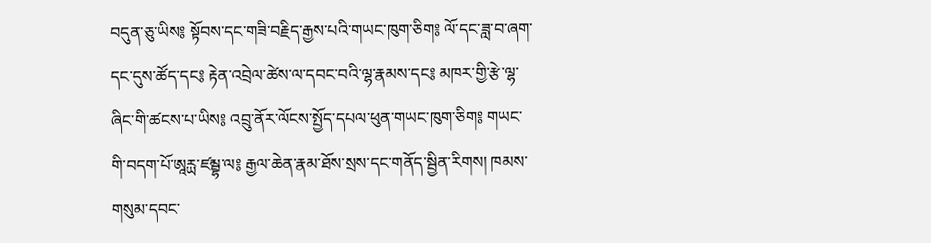བདུན་ཅུ་ཡིས༔ སྟོབས་དང་གཟི་བརྗིད་རྒྱས་པའི་གཡང་ཁུག་ཅིག༔ ལོ་དང་ཟླ་བ་ཞག་དང་དུས་ཚོད་དང༔ རྟེན་འབྲེལ་ཚེས་ལ་དབང་བའི་ལྷ་རྣམས་དང༔ མཁར་གྱི་རྩེ་ལྷ་ཞིང་གི་ཚངས་པ་ཡིས༔ འབྲུ་ནོར་ལོངས་སྤྱོད་དཔལ་ཕུན་གཡང་ཁུག་ཅིག༔ གཡང་གི་བདག་པོ་ཨཱརྻ་ཛམྦྷ་ལ༔ རྒྱལ་ཆེན་རྣམ་ཐོས་སྲས་དང་གནོད་སྦྱིན་རིགས། ཁམས་གསུམ་དབང་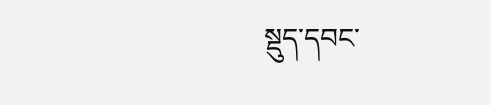སྡུད་དབང་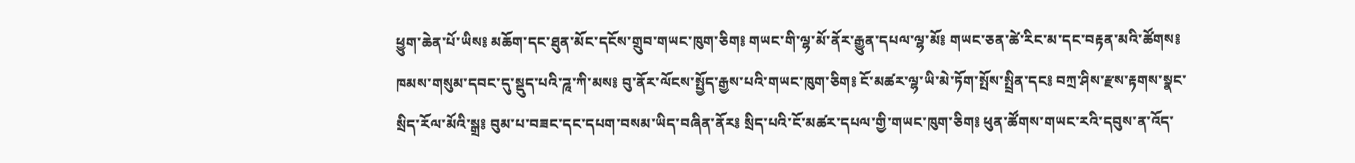ཕྱུག་ཆེན་པོ་ཡིས༔ མཆོག་དང་ཐུན་མོང་དངོས་གྲུབ་གཡང་ཁུག་ཅིག༔ གཡང་གི་ལྷ་མོ་ནོར་རྒྱུན་དཔལ་ལྷ་མོ༔ གཡང་ཅན་ཚེ་རིང་མ་དང་བརྟན་མའི་ཚོགས༔ ཁམས་གསུམ་དབང་དུ་སྡུད་པའི་ཌཱ་ཀི་མས༔ བུ་ནོར་ལོངས་སྤྱོད་རྒྱས་པའི་གཡང་ཁུག་ཅིག༔ ངོ་མཚར་ལྷ་ཡི་མེ་ཏོག་སྤོས་སྤྲིན་དང༔ བཀྲ་ཤིས་རྫས་རྟགས་སྣང་སྲིད་རོལ་མོའི་སྒྲ༔ བུམ་པ་བཟང་དང་དཔག་བསམ་ཡིད་བཞིན་ནོར༔ སྲིད་པའི་ངོ་མཚར་དཔལ་གྱི་གཡང་ཁུག་ཅིག༔ ཕུན་ཚོགས་གཡང་རའི་དབུས་ན་འོད་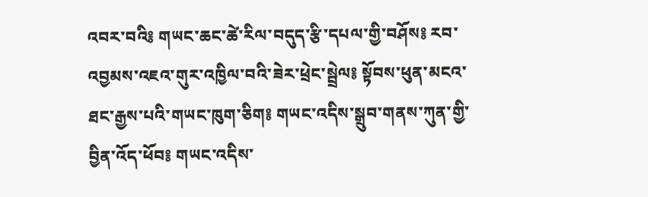འབར་བའི༔ གཡང་ཆང་ཚེ་རིལ་བདུད་རྩི་དཔལ་གྱི་བཤོས༔ རབ་འབྱམས་འཇའ་གུར་འཁྱིལ་བའི་ཟེར་ཕྲེང་སྦྲེལ༔ སྟོབས་ཕུན་མངའ་ཐང་རྒྱས་པའི་གཡང་ཁུག་ཅིག༔ གཡང་འདིས་སྒྲུབ་གནས་ཀུན་གྱི་བྱིན་འོད་ཕོབ༔ གཡང་འདིས་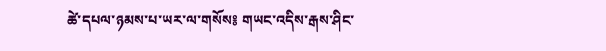ཚེ་དཔལ་ཉམས་པ་ཡར་ལ་གསོས༔ གཡང་འདིས་རྒས་ཤིང་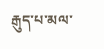རྒུད་པ་མལ་